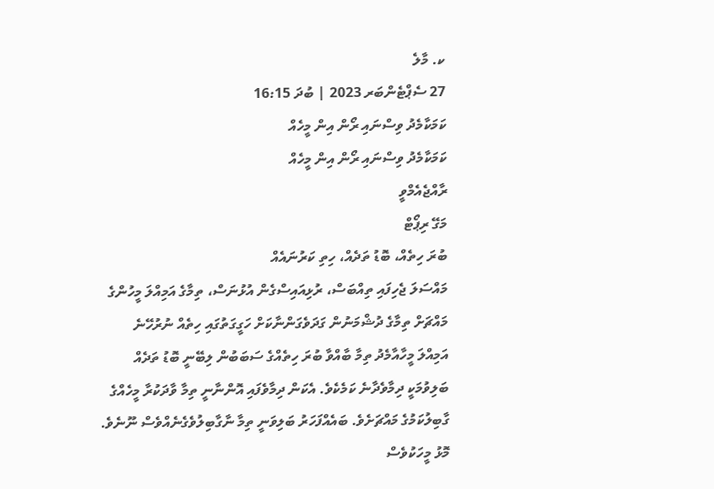ކ. މާލެ
27 ސެޕްޓެންބަރ 2023 | ބުދަ 16:15
ކަމަކާމެދު ވިސްނައި ރޯން އިން މީހެއް
ކަމަކާމެދު ވިސްނައި ރޯން އިން މީހެއް
ރާއްޖެއެމްވީ
މަގޭ ރިޕޯޓް
ބުރަ ހިތެއް، ބޮޑު ތަދެއް، ހިތި ކަރުނައެއް
މައްސަލަ ޖެހިފައި ތިއްބަސް، ރުޅިއައިސްގެން އުޅުނަސް، ތިމާގެ އަމިއްލަ މީހުންގެ މައްޗަށް ތިމާގެ ދުޝްމަނުން ގަދަވެގަންނާކަށް ހަގީގަތުގައި ހިތެއް ނުރުހޭނެ
އަމިއްލަ މީހާއާމެދު ތިމާ ބާއްވާ ބުރަ ހިތެއްގެ ސަބަބުން ލިބޭނީ ބޮޑު ތަދެއް
ބަލިވުމަކީ ދިމާވެދާނެ ކަމެކެވެ. އެކަން ދިމާވެފައި އޮންނާނީ ތިމާ ވާދަކުރާ މީހެއްގެ ގާބިލުކަމުގެ މައްޗަށެވެ. ބައެއްފަހަރު ބަލިވަނީ ތިމާ ނާގާބިލުވެގެނެއްވެސް ނޫނެވެ. މޮޅު މީހަކުވެސް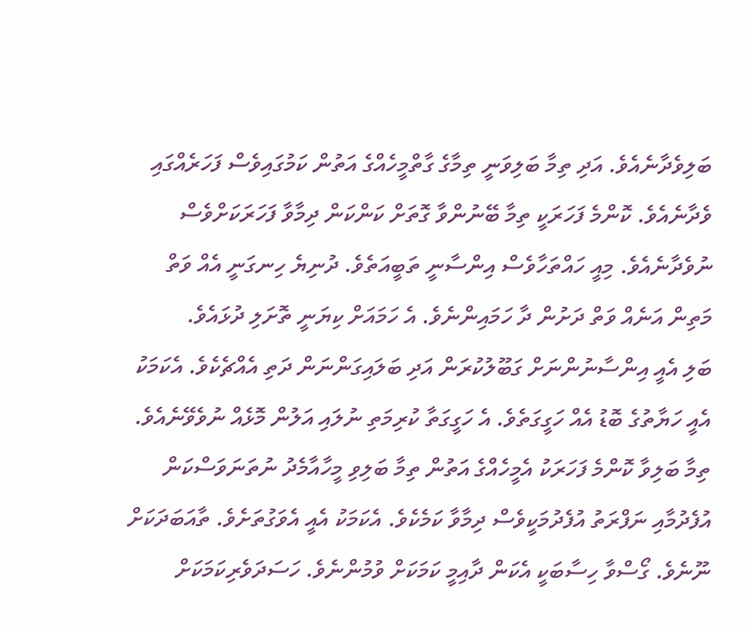ބަލިވެދާނެއެވެ. އަދި ތިމާ ބަލިވަނީ ތިމާގެ ގާތްމީހެއްގެ އަތުން ކަމުގައިވެސް ފަހަރެއްގައި ވެދާނެއެވެ. ކޮންމެ ފަހަރަކީ ތިމާ ބޭނުންވާ ގޮތަށް ކަންކަން ދިމާވާ ފަހަރަކަށްވެސް ނުވެދާނެއެވެ. މިއީ ހައްތަހާވެސް އިންސާނީ ތަބީއަތެވެ. ދުނިޔެ ހިނގަނީ އެއް ވަތް މަތިން އަނެއް ވަތް ދަށުން ދާ ހަމައިންނެވެ. އެ ހަމައަށް ކިޔަނީ ތޮށަލި ދުޅައެވެ.
ބަލި އެއީ އިންސާނުންނަށް ގަބޫލުކުރަން އަދި ބަލައިގަންނަން ދަތި އެއްޗެކެވެ. އެކަމަކު އެއީ ހަޔާތުގެ ބޮޑު އެއް ހަގީގަތެވެ. އެ ހަގީގަތާ ކުރިމަތި ނުލައި އަލުން މޮޅެއް ނުވެވޭނެއެވެ. ތިމާ ބަލިވާ ކޮންމެ ފަހަރަކު އެމީހެއްގެ އަތުން ތިމާ ބަލިވި މީހާއާމެދު ނުތަނަވަސްކަން އުފެދުމާއި ނަފްރަތު އުފެދުމަކީވެސް ދިމާވާ ކަމެކެވެ. އެކަމަކު އެއީ އެވަގުތަށެވެ. ތާއަބަދަކަށް ނޫނެވެ. ގޯސްވާ ހިސާބަކީ އެކަން ދާއިމީ ކަމަކަށް ވުމުންނެވެ. ހަސަދަވެރިކަމަކަށް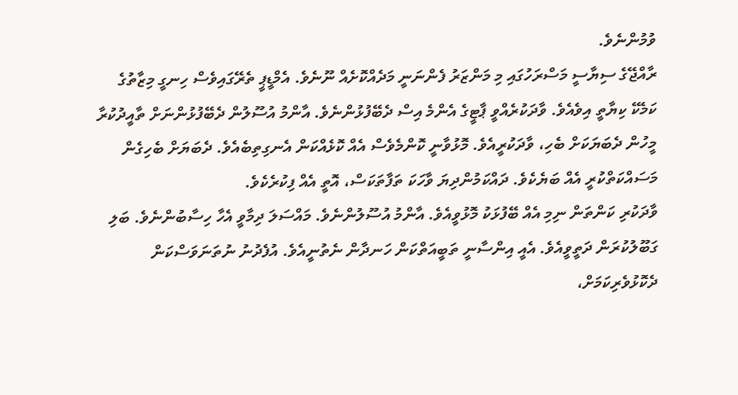ވުމުންނެވެ.
ރާއްޖޭގެ ސިޔާސީ މަސްރަހުގައި މި މަންޒަރު ފެންނަނީ މަދެއްކޮށެއް ނޫނެވެ. އެމްޑީޕީ ތެރޭގައިވެސް ހިނގީ މިޒާތުގެ ކަމެކޭ ކިޔާތީ އިވެއެވެ. ވާދަކުރެއްވީ ޕާޓީގެ އެންމެ އިސް ދެބޭފުޅުންނެވެ. އާންމު އުސޫލުން ދެބޭފުޅުންނަށް ތާއީދުކުރާ މީހުން ދެބަޔަކަށް ބެހި، ވާދަކުރީއެވެ. މޮޅުވާނީ ކޮންމެވެސް އެއް ކޮޅެއްކަން އެނގިތިބެއެވެ. ދެބަޔަށް ބެހިގެން މަސައްކަތްކުރީ އެއް ބަޔެކެވެ. ދައްކަމުންދިޔަ ވާހަކަ ތަފާތަކަސް، އޮތީ އެއް ފިކުރެކެވެ.
ވާދަކުރި ކަންތަން ނިމި އެއް ބޭފުޅަކު މޮޅުވީއެވެ. އާންމު އުސޫލުންނެވެ. މައްސަލަ ދިމާވީ އެހާ ހިސާބުންނެވެ. ބަލި ގަބޫލުކުރަން ދަތީވީއެވެ. އެއީ އިންސާނީ ތަބީއަތްކަން ހަނދާން ނެތުނީއެވެ. އުފެދުނު ނުތަނަވަސްކަން ދެކޮޅުވެރިކަމަށް،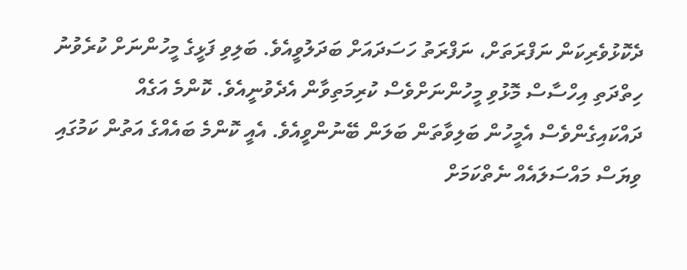ދެކޮޅުވެރިކަން ނަފްރަތަށް، ނަފްރަތު ހަސަދައަށް ބަދަލުވީއެވެ. ބަލިވި ފަޅީގެ މީހުންނަށް ކުރެވުނު ހިތްދަތި އިހްސާސް މޮޅުވި މީހުންނަށްވެސް ކުރިމަތިވާން އެދެވުނީއެވެ. ކޮންމެ އަގެއް ދައްކައިގެންވެސް އެމީހުން ބަލިވާތަން ބަލަން ބޭނުންވީއެވެ. އެއީ ކޮންމެ ބައެއްގެ އަތުން ކަމުގައި ވިޔަސް މައްސަލައެއް ނެތްކަމަށް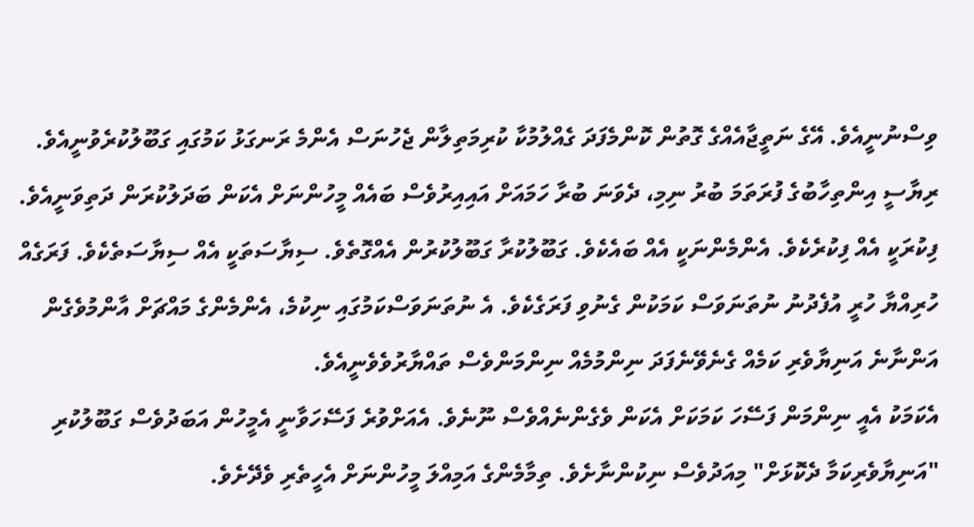ވިސްނުނީއެވެ. އޭގެ ނަތީޖާއެއްގެ ގޮތުން ކޮންމެފަދަ ގެއްލުމުކާ ކުރިމަތިލާން ޖެހުނަސް އެންމެ ރަނގަޅު ކަމުގައި ގަބޫލުކުރެވުނީއެވެ.
ރިޔާސީ އިންތިހާބުގެ ފުރަތަމަ ބުރު ނިމި، ދެވަނަ ބުރާ ހަމައަށް އައިއިރުވެސް ބައެއް މީހުންނަށް އެކަން ބަދަލުކުރަން ދަތިވަނީއެވެ. ފިކުރަކީ އެއް ފިކުރެކެވެ. އެންމެންނަކީ އެއް ބައެކެވެ. ގަބޫލުކުރާ ގަބޫލުކުރުން އެއްގޮތެވެ. ސިޔާސަތަކީ އެއް ސިޔާސަތެކެވެ. ފަރަގެއް ހުރިއްޔާ ހުރީ އުފެދުނު ނުތަނަވަސް ކަމަކުން ގެނުވި ފަރަގެކެވެ. އެ ނުތަނަވަސްކަމުގައި ނިކުމެ، އެންމެންގެ މައްޗަށް އާންމުވެގެން އަންނާނެ އަނިޔާވެރި ކަމެއް ގެނެވޭނެފަދަ ނިންމުމެއް ނިންމަންވެސް ތައްޔާރުވެވެނީއެވެ.
އެކަމަކު އެއީ ނިންމަން ފަސޭހަ ކަމަކަށް އެކަން ވެގެންނެއްވެސް ނޫނެވެ. އެއަށްވުރެ ފަސޭހަވާނީ އެމީހުން އަބަދުވެސް ގަބޫލުކުރި "އަނިޔާވެރިކަމާ ދެކޮޅަށް" މިއަދުވެސް ނިކުންނާށެވެ. ތިމާމެންގެ އަމިއްލަ މީހުންނަށް އެހީތެރި ވެދޭށެވެ.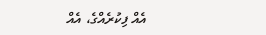އެއް ފިކުރެއްގެ، އެއް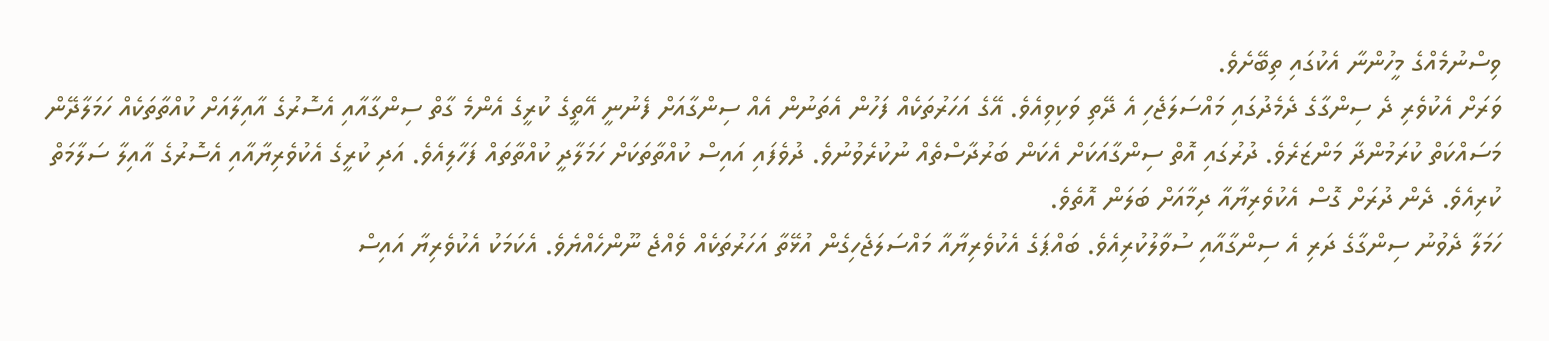ވިސްނުމެއްގެ މީހުންނާ އެކުގައި ތިބޭށެވެ.
ވަރަށް އެކުވެރި ދެ ސިންގާގެ ދެމެދުގައި މައްސަލަޖެހި އެ ދޭތި ވަކިވިއެވެ. އޭގެ އަހަރުތަކެއް ފަހުން އެތަނުން އެއް ސިންގާއަށް ފެނުނީ އޭތީގެ ކުރީގެ އެންމެ ގާތް ސިންގާއާއި އެސޮރުގެ އާއިލާއަށް ކުއްތާތަކެއް ހަމަލާދޭން މަސައްކަތް ކުރަމުންދާ މަންޒަރެވެ. ދުރުގައި އޮތް ސިންގާއަކަށް އެކަން ބަރުދާސްތެއް ނުކުރެވުނުވެ. ދުވެފައި އައިސް ކުއްތާތަކަށް ހަމަލާދީ ކުއްތާތައް ފަހާލިއެވެ. އަދި ކުރީގެ އެކުވެރިޔާއާއި އެސޮރުގެ އާއިލާ ސަލާމަތް ކުރިއެވެ. ދެން ދުރަށް ގޮސް އެކުވެރިޔާއާ ދިމާއަށް ބަލަން އޮތެވެ.
ހަމަލާ ދެވުނު ސިންގާގެ ދަރި އެ ސިންގާއާއި ސުވާލުކުރިއެވެ. ބައްޕަގެ އެކުވެރިޔާއާ މައްސަލަޖެހިގެން އުޅޭތާ އަހަރުތަކެއް ވެއްޖެ ނޫންހެއްޔެވެ. އެކަމަކު އެކުވެރިޔާ އައިސް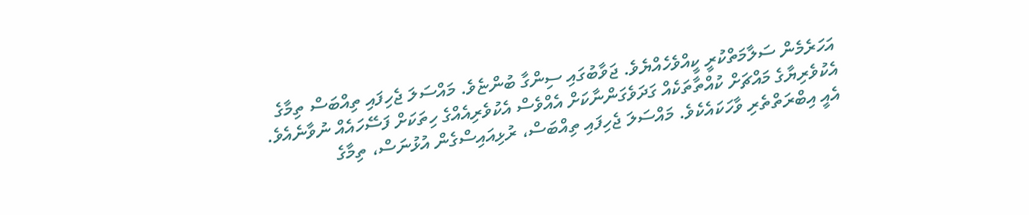އަހަރެމެން ސަލާމަތްކުރީ ކީއްވެހެއްޔެވެ. ޖަވާބުގައި ސިންގާ ބުންޏެވެ. މައްސަލަ ޖެހިފައި ތިއްބަސް ތިމާގެ އެކުވެރިޔާގެ މައްޗަށް ކުއްތާތަކެއް ގަދަވެގަންނާކަށް އެއްވެސް އެކުވެރިއެއްގެ ހިތަކަށް ފަސޭހައެއް ނުވާނެއެވެ.
އެއީ އިބްރަތްތެރި ވާހަކައެކެވެ. މައްސަލަ ޖެހިފައި ތިއްބަސް، ރުޅިއައިސްގެން އުޅުނަސް، ތިމާގެ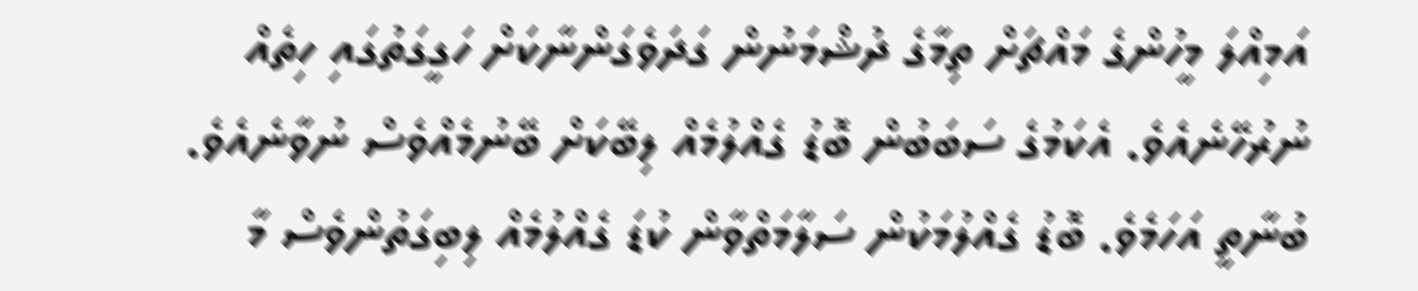އަމިއްލަ މީހުންގެ މައްޗަށް ތިމާގެ ދުޝްމަނުން ގަދަވެގަންނާކަށް ހަގީގަތުގައި ހިތެއް ނުރުހޭނެއެވެ. އެކަމުގެ ސަބަބުން ބޮޑު ގެއްލުމެއް ލިބޭކަށް ބޭނުމެއްވެސް ނުވާނެއެވެ. ބުނާތީ އަހަމެވެ. ބޮޑު ގެއްލުމަކުން ސަލާމަތްވާން ކުޑަ ގެއްލުމެއް ލިބިގަތުންވެސް މާ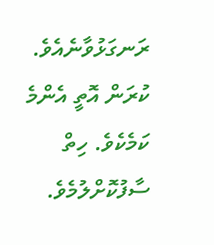ރަނގަޅުވާނެއެވެ. ކުރަން އޮތީ އެންމެ ކަމެކެވެ. ހިތް ސާފުކޮށްލުމެވެ.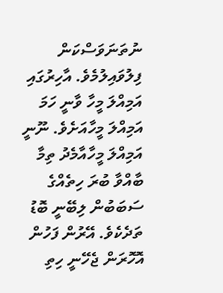ނުތަނަވަސްކަން ފިލުވައިލުމެވެ. އާހިރުގައި އަމިއްލަ މީހާ ވާނީ ހަމަ އަމިއްލަ މީހާއަށެވެ. ނޫނީ އަމިއްލަ މީހާއާމެދު ތިމާ ބާއްވާ ބުރަ ހިތެއްގެ ސަބަބުން ލިބޭނީ ބޮޑު ތަދެކެވެ. އޭރުން ފަހުން އޮހޮރަން ޖެހޭނީ ހިތި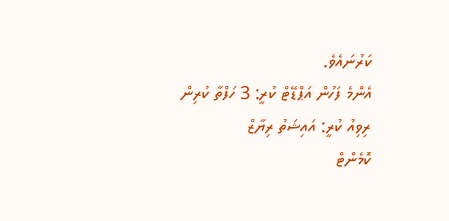ކަރުނައެވެ.
އެންމެ ފަހުން އަޕްޑޭޓް ކުރީ: 3 ހަފްތާ ކުރިން
ރިވިއު ކުރީ: އައިޝަތު ރިޔާޒް
ކޮމެންޓް